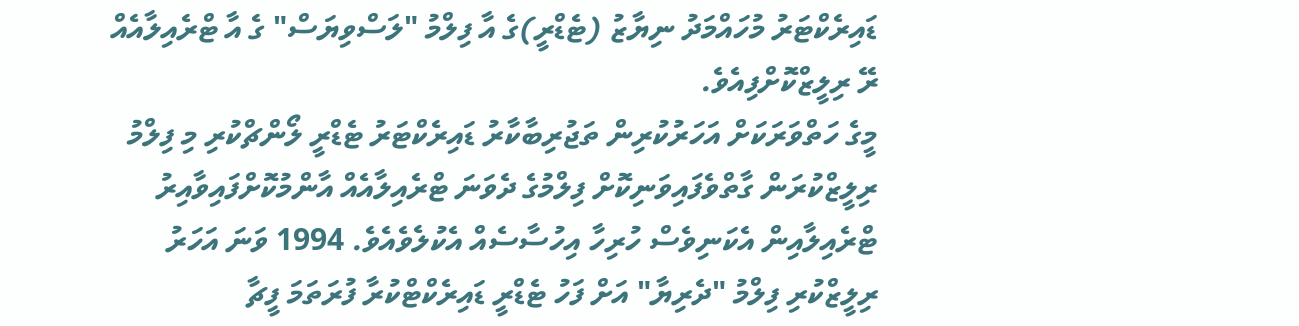ޑައިރެކްޓަރު މުހައްމަދު ނިޔާޒު (ޓެޑްރީ)ގެ އާ ފިލްމު "ލަސްވިޔަސް" ގެ އާ ޓްރެއިލާއެއް ރޭ ރިލީޒްކޮށްފިއެވެ.
މީގެ ހަތްވަރަކަށް އަހަރުކުރިން ތަޖުރިބާކާރު ޑައިރެކްޓަރު ޓެޑްރީ ލޯންޗްކުރި މި ފިލްމު ރިލީޒްކުރަން ގާތްވެފައިވަނިކޮށް ފިލްމުގެ ދެވަނަ ޓްރެއިލާއެއް އާންމުކޮށްފައިވާއިރު ޓްރެއިލާއިން އެކަނިވެސް ހުރިހާ އިހުސާސެއް އެކުލެވެއެވެ. 1994 ވަނަ އަހަރު ރިލީޒްކުރި ފިލްމު "ދެރިޔާ" އަށް ފަހު ޓެޑްރީ ޑައިރެކްޓްކުރާ ފުރަތަމަ ފީޗާ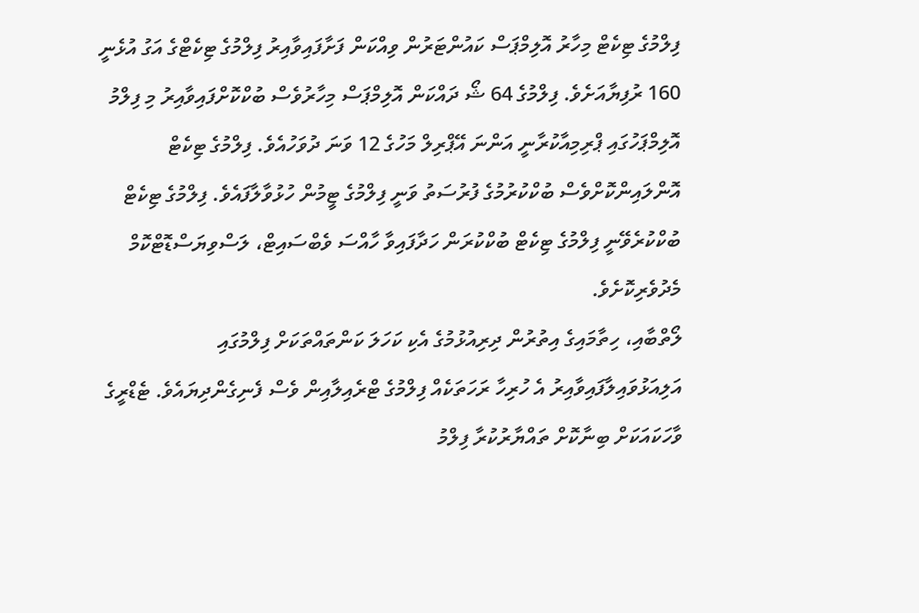ފިލްމުގެ ޓިކެޓް މިހާރު އޮލިމްޕަސް ކައުންޓަރުން ވިއްކަން ފަށާފައިވާއިރު ފިލްމުގެ ޓިކެޓްގެ އަގު އުޅެނީ 160 ރުފިޔާއަށެވެ. ފިލްމުގެ 64 ޝޯ ދައްކަން އޮލިމްޕަސް މިހާރުވެސް ބުކްކޮށްފައިވާއިރު މި ފިލްމު އޮލިމްޕަހުގައި ޕްރިމިއާކުރާނީ އަންނަ އޭޕްރިލް މަހުގެ 12 ވަނަ ދުވަހުއެވެ. ފިލްމުގެ ޓިކެޓް އޮންލައިންކޮށްވެސް ބުކްކުރުމުގެ ފުރުސަތު ވަނީ ފިލްމުގެ ޓީމުން ހުޅުވާލާފައެވެ. ފިލްމުގެ ޓިކެޓް ބުކްކުރެވޭނީ ފިލްމުގެ ޓިކެޓް ބުކްކުރަން ހަދާފައިވާ ހާއްސަ ވެބްސައިޓް، ލަސްވިޔަސްޑޮޓްކޮމް މެދުވެރިކޮށެވެ.
ލޯތްބާއި، ހިތާމައިގެ އިތުރުން ދިރިއުޅުމުގެ އެކި ކަހަލަ ކަންތައްތަކަށް ފިލްމުގައި އަލިއަޅުވައިލާފައިވާއިރު އެ ހުރިހާ ރަހަތަކެއް ފިލްމުގެ ޓްރެއިލާއިން ވެސް ފެނިގެންދިޔައެވެ. ޓެޑްރީގެ ވާހަކައަކަށް ބިނާކޮށް ތައްޔާރުކުރާ ފިލްމު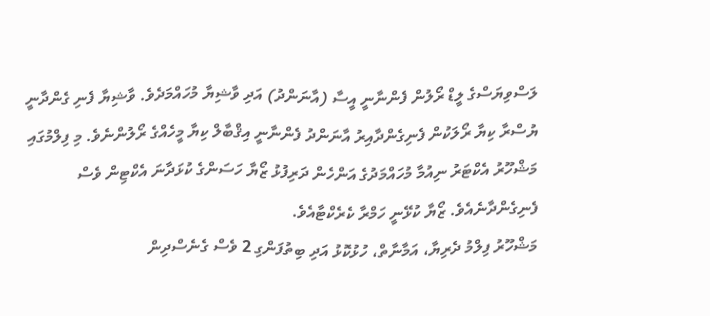ލަސްވިޔަސްގެ ލީޑް ރޯލުން ފެންނާނީ އީސާ (އާނަންދު) އަދި ވާޝިޔާ މުހައްމަދެވެ. ވާޝިޔާ ފެނި ގެންދާނީ ޔުސްރާ ކިޔާ ރޯލަކުން ފެނިގެންދާއިރު އާނަންދު ފެންނާނީ އިޤްބާލް ކިޔާ މީހެއްގެ ރޯލުންނެވެ. މި ފިލްމުގައި މަޝްހޫރު އެކްޓަރު ނިއުމާ މުހައްމަދުގެ އަންހެން ދަރިފުޅު ޒޯޔާ ހަސަންގެ ކުޅަދާނަ އެކްޓިން ވެސް ފެނިގެންދާނެއެވެ. ޒޯޔާ ކުޅޭނީ ހަމްރާ ކެރެކްޓާއެވެ.
މަޝްހޫރު ފިލްމު ދެރިޔާ، އަމާނާތް، ހުޅުކޮޅު އަދި ބިތުފަންގި 2 ވެސް ގެނެސްދިން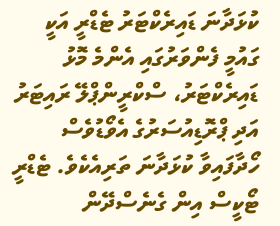ކުޅަދާނަ ޑައިރެކްޓަރު ޓެޑްރީ އަކީ ގައުމީ ފެންވަރުގައި އެންމެ މޮޅު ޑައިރެކްޓަރު، ސްކްރީންޕްލޭ ރައިޓަރު އަދި ޕްރޮޑިއުސަރުގެ އެވޯޑުވެސް ހޯދާފައިވާ ކުޅަދާނަ ތަރިއެކެވެ. ޓެޑްރީ ޓޯކީސް އިން ގެނެސްދޭން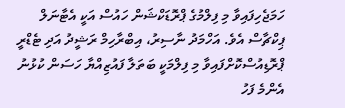ހަމަޖެހިފައިވާ މި ފިލްމުގެ ޕްރޮޑަކްޝަން ހައުސް އަކީ އެޓާނަލް ޕިކްޗާސް އެވެ. އަހްމަދު ނާސިރު، އިބްރާހިމް ރަޝީދު އަދި ޓެޑްރީ ޕްރޮޑިއުސްކޮށްފައިވާ މި ފިލްމަކީ ބަތަލާ ފައުޒިއްޔާ ހަސަން ކުޅުނު އެންމެ ފަހު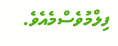ފިލްމުވެސްމެއެވެ.